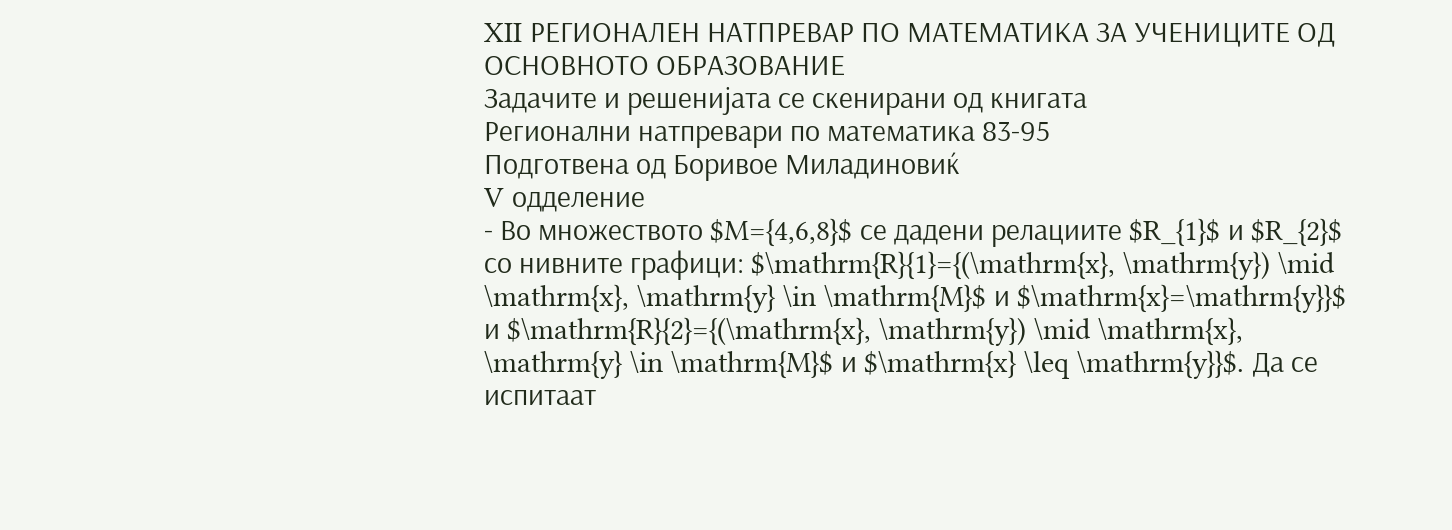XII РЕГИОНАЛЕН НАТПРЕВАР ПО МАТЕМАТИКА ЗА УЧЕНИЦИТЕ ОД ОСНОВНОТО ОБРАЗОВАНИЕ
Задачите и решенијата се скенирани од книгата
Регионални натпревари по математика 83-95
Подготвена од Боривое Миладиновиќ
V одделение
- Во множеството $M={4,6,8}$ се дадени релациите $R_{1}$ и $R_{2}$ со нивните графици: $\mathrm{R}{1}={(\mathrm{x}, \mathrm{y}) \mid \mathrm{x}, \mathrm{y} \in \mathrm{M}$ и $\mathrm{x}=\mathrm{y}}$ и $\mathrm{R}{2}={(\mathrm{x}, \mathrm{y}) \mid \mathrm{x}, \mathrm{y} \in \mathrm{M}$ и $\mathrm{x} \leq \mathrm{y}}$. Да се испитаат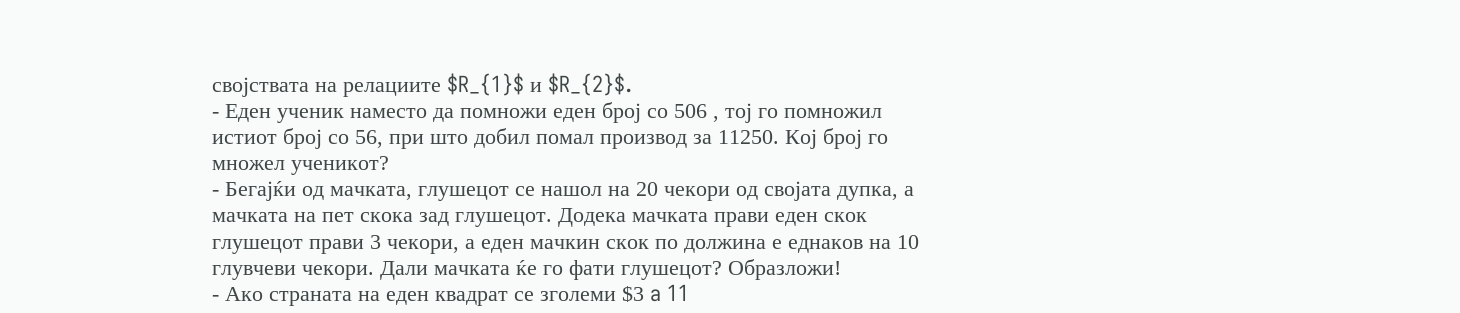својствата на релациите $R_{1}$ и $R_{2}$.
- Еден ученик наместо да помножи еден број со 506 , тој го помножил истиот број со 56, при што добил помал производ за 11250. Кој број го множел ученикот?
- Бегајќи од мачката, глушецот се нашол на 20 чекори од својата дупка, а мачката на пет скока зад глушецот. Додека мачката прави еден скок глушецот прави 3 чекори, а еден мачкин скок по должина е еднаков на 10 глувчеви чекори. Дали мачката ќе го фати глушецот? Образложи!
- Ако страната на еден квадрат се зголеми $3 a 11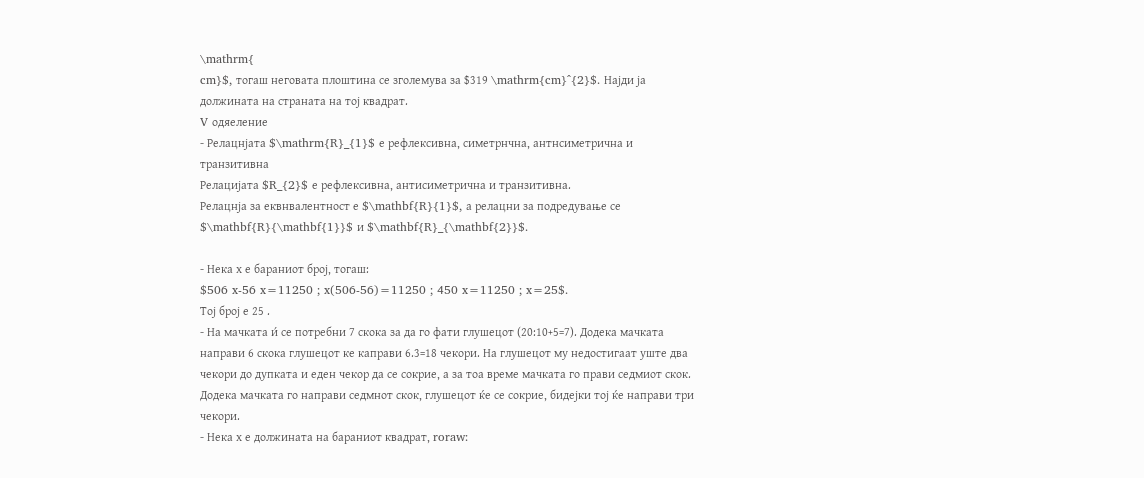\mathrm{
cm}$, тогаш неговата плоштина се зголемува за $319 \mathrm{cm}^{2}$. Најди ја должината на страната на тој квадрат.
V одяеление
- Релацнјата $\mathrm{R}_{1}$ е рефлексивна, симетрнчна, антнсиметрична и транзитивна
Релацијата $R_{2}$ е рефлексивна, антисиметрична и транзитивна.
Релацнја за еквнвалентност е $\mathbf{R}{1}$, а релацни за подредување се $\mathbf{R}{\mathbf{1}}$ и $\mathbf{R}_{\mathbf{2}}$.

- Нека х е бараниот број, тогаш:
$506 x-56 x=11250 ; x(506-56)=11250 ; 450 x=11250 ; x=25$.
Тој број е 25 .
- На мачката и́ се потребни 7 скока за да го фати глушецот (20:10+5=7). Додека мачката направи 6 скока глушецот ке каправи 6.3=18 чекори. На глушецот му недостигаат уште два чекори до дупката и еден чекор да се сокрие, а за тоа време мачката го прави седмиот скок. Додека мачката го направи седмнот скок, глушецот ќe се сокрие, бидејки тој ќе направи три чекори.
- Нека х е должината на бараниот квадрат, roraw: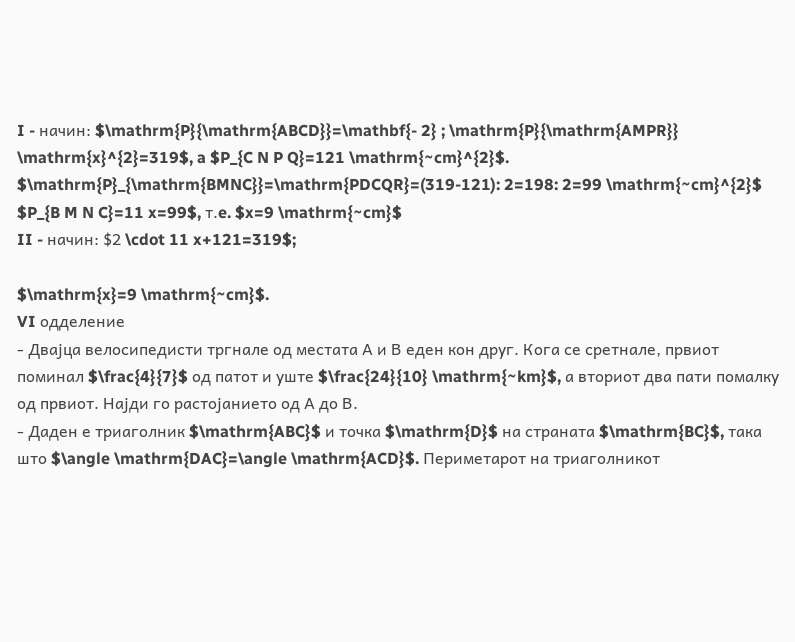I - начин: $\mathrm{P}{\mathrm{ABCD}}=\mathbf{- 2} ; \mathrm{P}{\mathrm{AMPR}} \mathrm{x}^{2}=319$, a $P_{C N P Q}=121 \mathrm{~cm}^{2}$.
$\mathrm{P}_{\mathrm{BMNC}}=\mathrm{PDCQR}=(319-121): 2=198: 2=99 \mathrm{~cm}^{2}$
$P_{B M N C}=11 x=99$, т.e. $x=9 \mathrm{~cm}$
II - начин: $2 \cdot 11 x+121=319$;

$\mathrm{x}=9 \mathrm{~cm}$.
VI одделение
- Двајца велосипедисти тргнале од местата А и В еден кон друг. Кога се сретнале, првиот поминал $\frac{4}{7}$ од патот и уште $\frac{24}{10} \mathrm{~km}$, а вториот два пати помалку од првиот. Најди го растојанието од А до В.
- Даден е триаголник $\mathrm{ABC}$ и точка $\mathrm{D}$ на страната $\mathrm{BC}$, така што $\angle \mathrm{DAC}=\angle \mathrm{ACD}$. Периметарот на триаголникот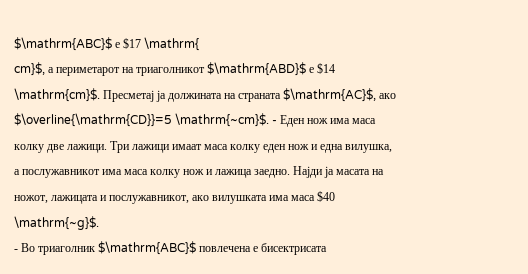$\mathrm{ABC}$ е $17 \mathrm{
cm}$, а периметарот на триаголникот $\mathrm{ABD}$ е $14 \mathrm{cm}$. Пресметај ја должината на страната $\mathrm{AC}$, ако $\overline{\mathrm{CD}}=5 \mathrm{~cm}$. - Еден нож има маса колку две лажици. Три лажици имаат маса колку еден нож и една вилушка, а послужавникот има маса колку нож и лажица заедно. Најди ја масата на ножот, лажицата и послужавникот, ако вилушката има маса $40 \mathrm{~g}$.
- Во триаголник $\mathrm{ABC}$ повлечена е бисектрисата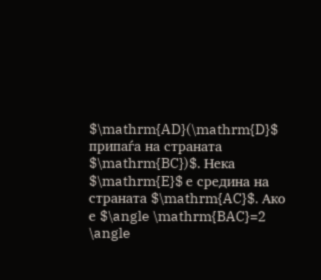$\mathrm{AD}(\mathrm{D}$ припаѓа на страната $\mathrm{BC})$. Нека $\mathrm{E}$ е средина на страната $\mathrm{AC}$. Ако е $\angle \mathrm{BAC}=2 \angle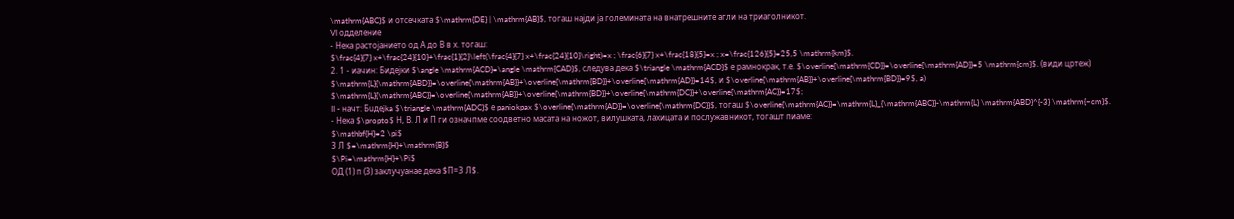\mathrm{ABC}$ и отсечката $\mathrm{DE} | \mathrm{AB}$, тогаш најди ја големината на внатрешните агли на триаголникот.
VI одделение
- Нека растојанието од А до В в х. тогаш:
$\frac{4}{7} x+\frac{24}{10}+\frac{1}{2}\left(\frac{4}{7} x+\frac{24}{10}\right)=x ; \frac{6}{7} x+\frac{18}{5}=x ; x=\frac{126}{5}=25,5 \mathrm{km}$.
2. 1 - иачин: Бидејки $\angle \mathrm{ACD}=\angle \mathrm{CAD}$, следува дека $\triangle \mathrm{ACD}$ е рамнокрак, т.е. $\overline{\mathrm{CD}}=\overline{\mathrm{AD}}=5 \mathrm{cm}$. (види цртеж)
$\mathrm{L}{\mathrm{ABD}}=\overline{\mathrm{AB}}+\overline{\mathrm{BD}}+\overline{\mathrm{AD}}=14$, и $\overline{\mathrm{AB}}+\overline{\mathrm{BD}}=9$, a) $\mathrm{L}{\mathrm{ABC}}=\overline{\mathrm{AB}}+\overline{\mathrm{BD}}+\overline{\mathrm{DC}}+\overline{\mathrm{AC}}=17$;
II - начт: Бuдеjka $\triangle \mathrm{ADC}$ е paniokpax $\overline{\mathrm{AD}}=\overline{\mathrm{DC}}$, тогаш $\overline{\mathrm{AC}}=\mathrm{L}_{\mathrm{ABC}}-\mathrm{L} \mathrm{ABD}^{-3} \mathrm{~cm}$.
- Нека $\propto$ Н, В. Л и П ги означпме соодветно масата на ножот, вилушката, лахицата и послужавникот, тогашт пиаме:
$\mathbf{H}=2 \pi$
3 Л $=\mathrm{H}+\mathrm{B}$
$\Pi=\mathrm{H}+\Pi$
ОД (1) п (3) заклучуанае дека $П=3 Л$.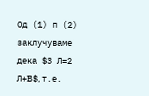Од (1) п (2) заклучуваме дека $3 Л=2 Л+B$, т.е.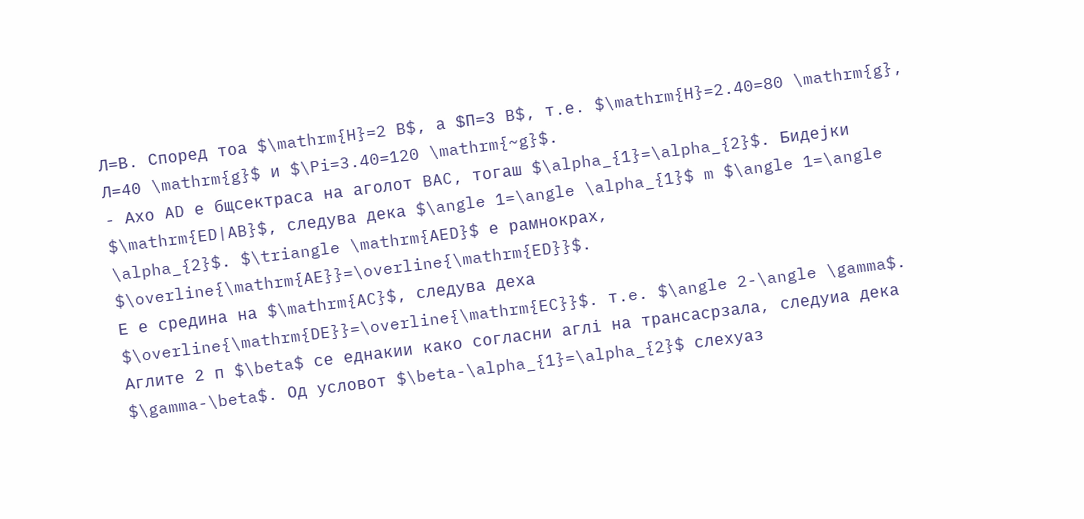Л=В. Според тоа $\mathrm{H}=2 B$, а $П=3 B$, т.е. $\mathrm{H}=2.40=80 \mathrm{g}, Л=40 \mathrm{g}$ и $\Pi=3.40=120 \mathrm{~g}$.
- Axо AD е бщсектраса на аголот BAC, тогаш $\alpha_{1}=\alpha_{2}$. Бидејки $\mathrm{ED|AB}$, следува дека $\angle 1=\angle \alpha_{1}$ m $\angle 1=\angle \alpha_{2}$. $\triangle \mathrm{AED}$ е рамнокрах, $\overline{\mathrm{AE}}=\overline{\mathrm{ED}}$.
Е е средина на $\mathrm{AC}$, следува деха $\overline{\mathrm{DE}}=\overline{\mathrm{EC}}$. т.e. $\angle 2-\angle \gamma$.
Аглите 2 п $\beta$ се еднакии како согласни аглі на трансасрзала, следуиа дека $\gamma-\beta$. Од условот $\beta-\alpha_{1}=\alpha_{2}$ слехуаз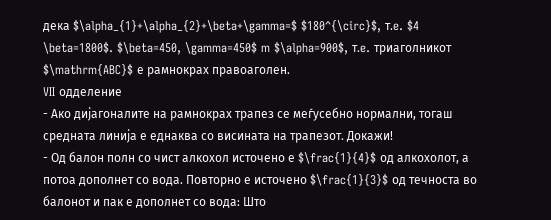дека $\alpha_{1}+\alpha_{2}+\beta+\gamma=$ $180^{\circ}$, т.e. $4 \beta=1800$. $\beta=450, \gamma=450$ m $\alpha=900$, т.e. триаголникот $\mathrm{ABC}$ е рамнокрах правоаголен.
VII одделение
- Ако дијагоналите на рамнокрах трапез се меѓусебно нормални, тогаш средната линија е еднаква со висината на трапезот. Докажи!
- Од балон полн со чист алкохол источено е $\frac{1}{4}$ од алкохолот, а потоа дополнет со вода. Повторно е источено $\frac{1}{3}$ од течноста во балонот и пак е дополнет со вода: Што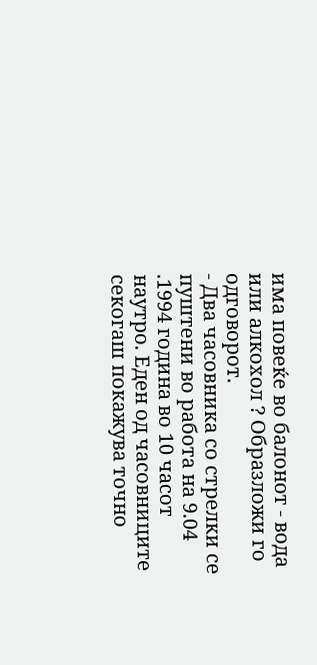има повеќe во балонот - вода или алкохол ? Образложи го одговорот.
- Два часовника со стрелки се пуштени во работа на 9.04 .1994 година во 10 часот наутро. Еден од часовниците секогаш покажува точно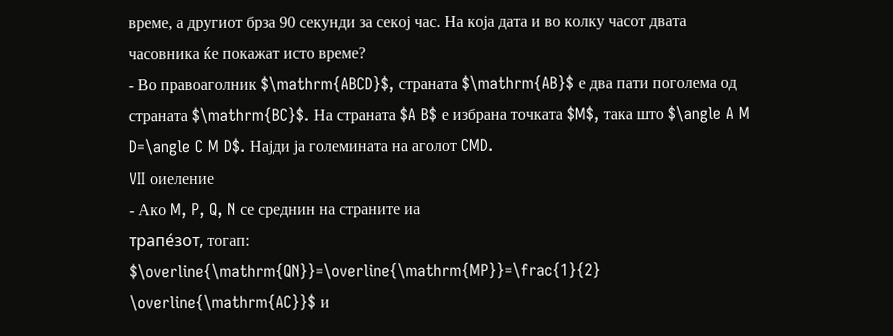време, а другиот брза 90 секунди за секој час. На која дата и во колку часот двата часовника ќе покажат исто време?
- Во правоаголник $\mathrm{ABCD}$, страната $\mathrm{AB}$ е два пати поголема од страната $\mathrm{BC}$. На страната $A B$ е избрана точката $M$, така што $\angle A M D=\angle C M D$. Најди ја големината на аголот CMD.
VII оиеление
- Ако M, P, Q, N се среднин на страните иа
трапе́зот, тогап:
$\overline{\mathrm{QN}}=\overline{\mathrm{MP}}=\frac{1}{2} \overline{\mathrm{AC}}$ и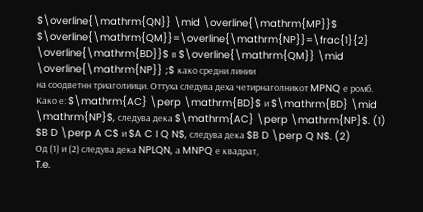$\overline{\mathrm{QN}} \mid \overline{\mathrm{MP}}$
$\overline{\mathrm{QM}}=\overline{\mathrm{NP}}=\frac{1}{2} \overline{\mathrm{BD}}$ в $\overline{\mathrm{QM}} \mid \overline{\mathrm{NP}} ;$ како средни линии
на соодветнн триаголиици. Оттуха следува деха четирнаголникот MPNQ е ромб.
Како е: $\mathrm{AC} \perp \mathrm{BD}$ и $\mathrm{BD} \mid \mathrm{NP}$, следува дека $\mathrm{AC} \perp \mathrm{NP}$. (1)
$B D \perp A C$ и $A C I Q N$, следува дека $B D \perp Q N$. (2)
Од (1) и (2) следува дека NPLQN, а MNPQ е квадрат,
T.e.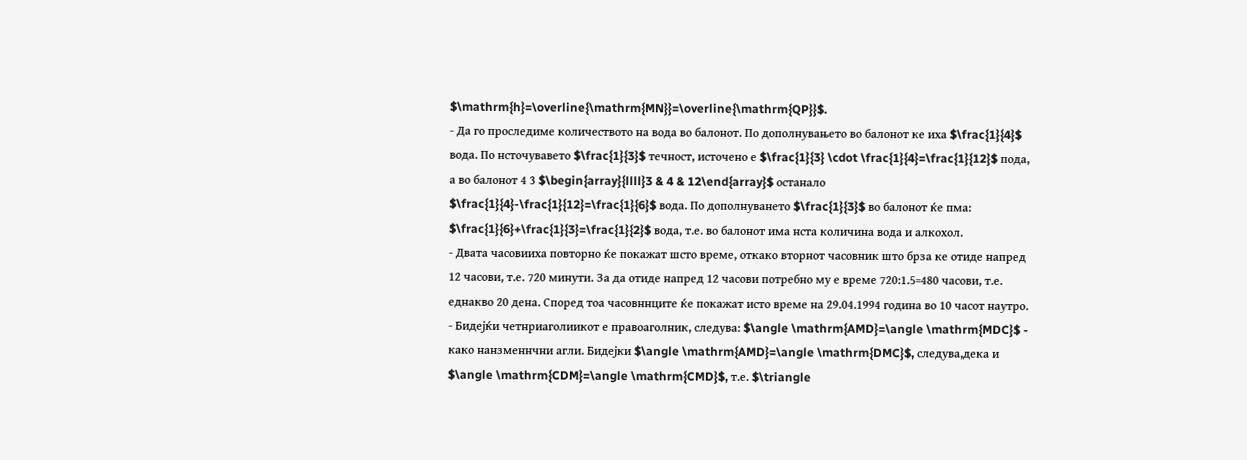$\mathrm{h}=\overline{\mathrm{MN}}=\overline{\mathrm{QP}}$.
- Да го проследиме количеството на вода во балонот. По дополнувањето во балонот ке иха $\frac{1}{4}$ вода. По нсточувавето $\frac{1}{3}$ течност, источено е $\frac{1}{3} \cdot \frac{1}{4}=\frac{1}{12}$ пода, а во балонот 4 3 $\begin{array}{llll}3 & 4 & 12\end{array}$ останало $\frac{1}{4}-\frac{1}{12}=\frac{1}{6}$ вода. По дополнуването $\frac{1}{3}$ во балонот ќe пма: $\frac{1}{6}+\frac{1}{3}=\frac{1}{2}$ вода, т.е. во балонот има нста количина вода и алкохол.
- Двата часовииха повторно ќе покажат шсто време, откако вторнот часовник што брза ке отиде напред 12 часови, т.е. 720 минути. За да отиде напред 12 часови потребно му е време 720:1.5=480 часови, т.е. еднакво 20 дена. Според тоа часовннците ќе покажат исто време на 29.04.1994 година во 10 часот наутро.
- Бидејќи четнриаголиикот е правоаголник, следува: $\angle \mathrm{AMD}=\angle \mathrm{MDC}$ - како нанзменнчни агли. Бидејки $\angle \mathrm{AMD}=\angle \mathrm{DMC}$, следува,дека и $\angle \mathrm{CDM}=\angle \mathrm{CMD}$, т.е. $\triangle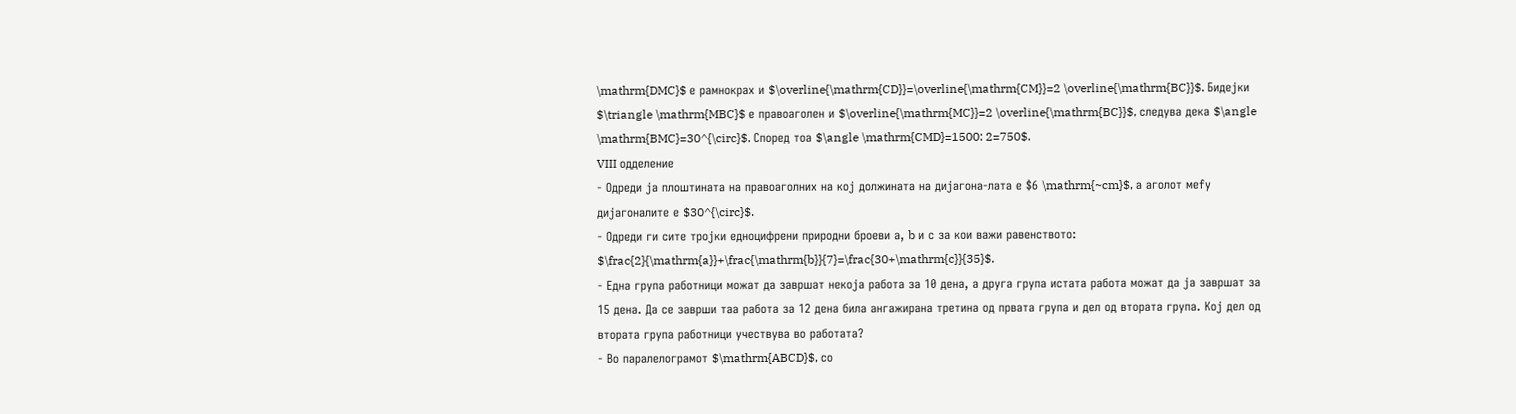\mathrm{DMC}$ е рамнокрах и $\overline{\mathrm{CD}}=\overline{\mathrm{CM}}=2 \overline{\mathrm{BC}}$. Бидејки $\triangle \mathrm{MBC}$ е правоаголен и $\overline{\mathrm{MC}}=2 \overline{\mathrm{BC}}$, следува дека $\angle \mathrm{BMC}=30^{\circ}$. Според тоа $\angle \mathrm{CMD}=1500: 2=750$.
VIII одделение
- Одреди ја плоштината на правоаголних на кој должината на дијагона-лата е $6 \mathrm{~cm}$, а аголот меfу дијагоналите е $30^{\circ}$.
- Одреди ги сите тројки едноцифрени природни броеви а, b и с за кои важи равенството: $\frac{2}{\mathrm{a}}+\frac{\mathrm{b}}{7}=\frac{30+\mathrm{c}}{35}$.
- Една група работници можат да завршат некоја работа за 10 дена, а друга група истата работа можат да ја завршат за 15 дена. Да се заврши таа работа за 12 дена била ангажирана третина од првата група и дел од втората група. Кој дел од втората група работници учествува во работата?
- Во паралелограмот $\mathrm{ABCD}$, со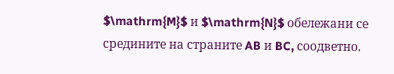$\mathrm{M}$ и $\mathrm{N}$ обележани се средините на страните AB и BC, соодветно.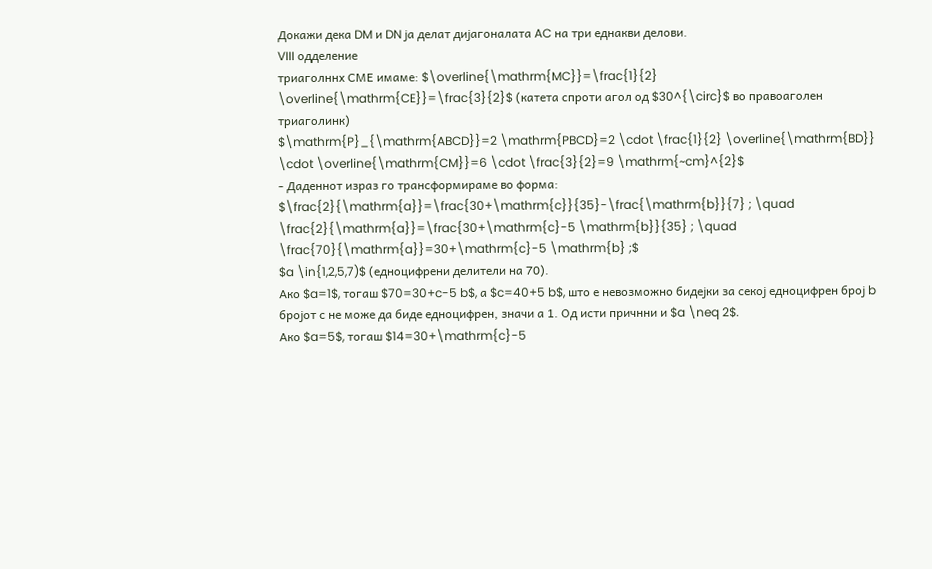Докажи дека DM и DN ја делат дијагоналата AC на три еднакви делови.
VIII одделение
триаголннх СМЕ имаме: $\overline{\mathrm{MC}}=\frac{1}{2} \overline{\mathrm{CE}}=\frac{3}{2}$ (катета спроти агол од $30^{\circ}$ во правоаголен триаголинк)
$\mathrm{P}_{\mathrm{ABCD}}=2 \mathrm{PBCD}=2 \cdot \frac{1}{2} \overline{\mathrm{BD}} \cdot \overline{\mathrm{CM}}=6 \cdot \frac{3}{2}=9 \mathrm{~cm}^{2}$
- Даденнот израз го трансформираме во форма:
$\frac{2}{\mathrm{a}}=\frac{30+\mathrm{c}}{35}-\frac{\mathrm{b}}{7} ; \quad \frac{2}{\mathrm{a}}=\frac{30+\mathrm{c}-5 \mathrm{b}}{35} ; \quad \frac{70}{\mathrm{a}}=30+\mathrm{c}-5 \mathrm{b} ;$
$a \in{1,2,5,7)$ (едноцифрени делители на 70).
Ако $a=1$, тогаш $70=30+c-5 b$, а $c=40+5 b$, што е невозможно бидејки за секој едноцифрен број b бројот с не може да биде едноцифрен, значи а 1. Од исти причнни и $a \neq 2$.
Ако $a=5$, тогаш $14=30+\mathrm{c}-5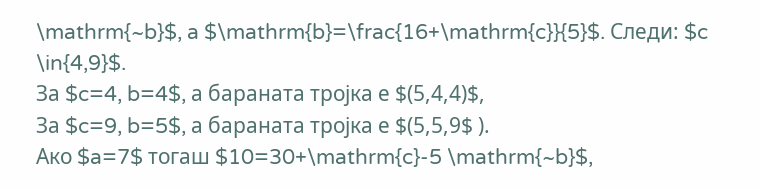\mathrm{~b}$, a $\mathrm{b}=\frac{16+\mathrm{c}}{5}$. Следи: $c \in{4,9}$.
За $c=4, b=4$, а бараната тројка е $(5,4,4)$,
За $c=9, b=5$, а бараната тројка е $(5,5,9$ ).
Ако $a=7$ тогаш $10=30+\mathrm{c}-5 \mathrm{~b}$,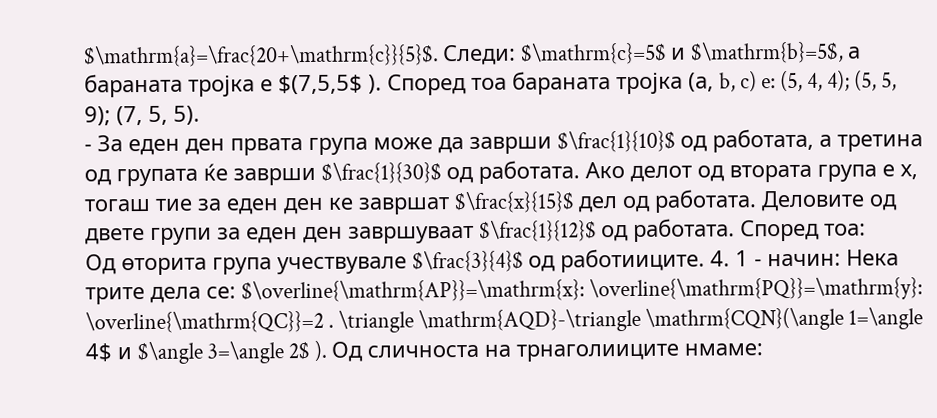$\mathrm{a}=\frac{20+\mathrm{c}}{5}$. Следи: $\mathrm{c}=5$ и $\mathrm{b}=5$, а бараната тројка е $(7,5,5$ ). Според тоа бараната тројка (а, b, c) e: (5, 4, 4); (5, 5, 9); (7, 5, 5).
- За еден ден првата група може да заврши $\frac{1}{10}$ од работата, а третина од групата ќe заврши $\frac{1}{30}$ од работата. Ако делот од втората група е х, тогаш тие за еден ден ке завршат $\frac{x}{15}$ дел од работата. Деловите од двете групи за еден ден завршуваат $\frac{1}{12}$ од работата. Според тоа:
Од өторита група учествувале $\frac{3}{4}$ од работииците. 4. 1 - начин: Нека трите дела се: $\overline{\mathrm{AP}}=\mathrm{x}: \overline{\mathrm{PQ}}=\mathrm{y}: \overline{\mathrm{QC}}=2 . \triangle \mathrm{AQD}-\triangle \mathrm{CQN}(\angle 1=\angle 4$ и $\angle 3=\angle 2$ ). Од сличноста на трнаголииците нмаме: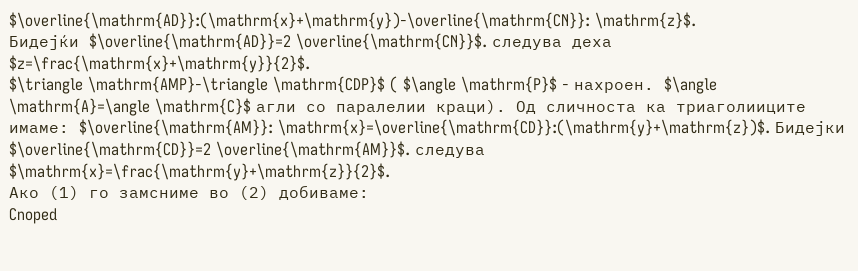$\overline{\mathrm{AD}}:(\mathrm{x}+\mathrm{y})-\overline{\mathrm{CN}}: \mathrm{z}$.
Бидејќи $\overline{\mathrm{AD}}=2 \overline{\mathrm{CN}}$. следува деха $z=\frac{\mathrm{x}+\mathrm{y}}{2}$.
$\triangle \mathrm{AMP}-\triangle \mathrm{CDP}$ ( $\angle \mathrm{P}$ - нахроен. $\angle \mathrm{A}=\angle \mathrm{C}$ агли со паралелии краци). Од сличноста ка триаголииците имаме: $\overline{\mathrm{AM}}: \mathrm{x}=\overline{\mathrm{CD}}:(\mathrm{y}+\mathrm{z})$. Бидејки $\overline{\mathrm{CD}}=2 \overline{\mathrm{AM}}$. следува $\mathrm{x}=\frac{\mathrm{y}+\mathrm{z}}{2}$.
Ако (1) го замсниме во (2) добиваме:
Cnoped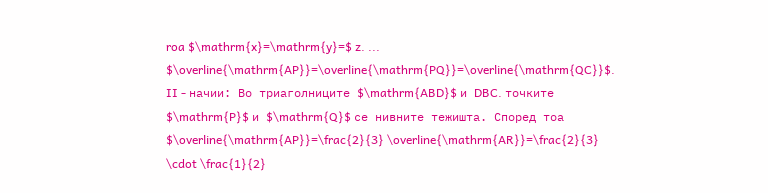roa $\mathrm{x}=\mathrm{y}=$ z. ... $\overline{\mathrm{AP}}=\overline{\mathrm{PQ}}=\overline{\mathrm{QC}}$.
II - начии: Во триаголниците $\mathrm{ABD}$ и DBC. точките $\mathrm{P}$ и $\mathrm{Q}$ се нивните тежишта. Според тоа $\overline{\mathrm{AP}}=\frac{2}{3} \overline{\mathrm{AR}}=\frac{2}{3} \cdot \frac{1}{2}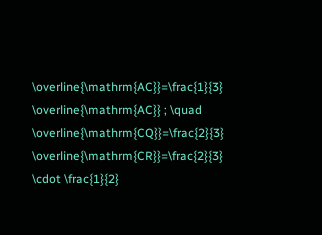\overline{\mathrm{AC}}=\frac{1}{3} \overline{\mathrm{AC}} ; \quad \overline{\mathrm{CQ}}=\frac{2}{3} \overline{\mathrm{CR}}=\frac{2}{3} \cdot \frac{1}{2}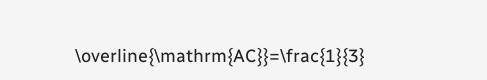\overline{\mathrm{AC}}=\frac{1}{3}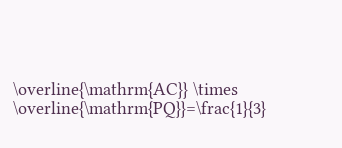\overline{\mathrm{AC}} \times \overline{\mathrm{PQ}}=\frac{1}{3}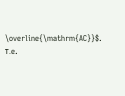\overline{\mathrm{AC}}$.
т.e.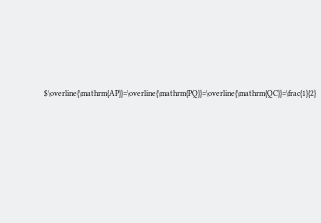$\overline{\mathrm{AP}}=\overline{\mathrm{PQ}}=\overline{\mathrm{QC}}=\frac{1}{2}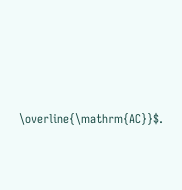\overline{\mathrm{AC}}$.